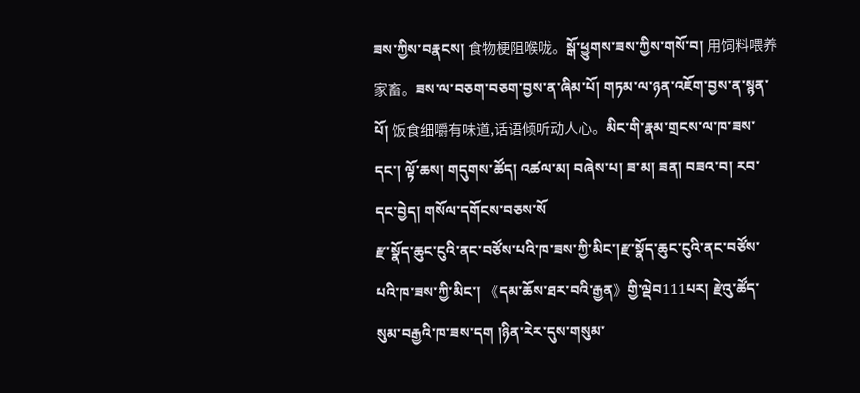ཟས་ཀྱིས་བརྣངས། 食物梗阻喉咙。སྒོ་ཕྱུགས་ཟས་ཀྱིས་གསོ་བ། 用饲料喂养家畜。ཟས་ལ་བཅག་བཅག་བྱས་ན་ཞིམ་པོ། གཏམ་ལ་ཉན་འཇོག་བྱས་ན་སྙན་པོ། 饭食细嚼有味道,话语倾听动人心。མིང་གི་རྣམ་གྲངས་ལ་ཁ་ཟས་དང་། ལྟོ་ཆས། གདུགས་ཚོད། འཚལ་མ། བཞེས་པ། ཟ་མ། ཟན། བཟའ་བ། རབ་དང་བྱེད། གསོལ་དགོངས་བཅས་སོ
རྫ་སྣོད་ཆུང་ངུའི་ནང་བཙོས་པའི་ཁ་ཟས་ཀྱི་མིང་།རྫ་སྣོད་ཆུང་ངུའི་ནང་བཙོས་པའི་ཁ་ཟས་ཀྱི་མིང་། 《དམ་ཆོས་ཐར་བའི་རྒྱན》གྱི་ལྡེབ111པར། རྫེའུ་ཚོད་སུམ་བརྒྱའི་ཁ་ཟས་དག །ཉིན་རེར་དུས་གསུམ་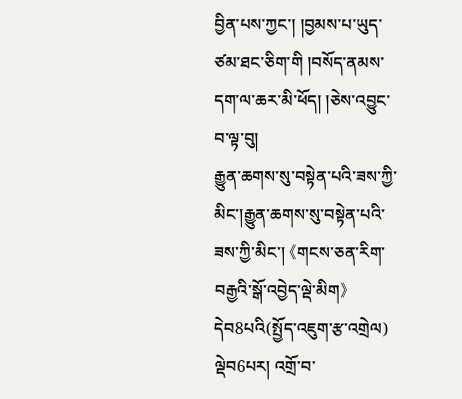བྱིན་པས་ཀྱང་། །བྱམས་པ་ཡུད་ཙམ་ཐང་ཅིག་གི །བསོད་ནམས་དག་ལ་ཆར་མི་ཕོད། །ཅེས་འབྱུང་བ་ལྟ་བུ།
རྒྱུན་ཆགས་སུ་བསྟེན་པའི་ཟས་ཀྱི་མིང་།རྒྱུན་ཆགས་སུ་བསྟེན་པའི་ཟས་ཀྱི་མིང་། 《གངས་ཅན་རིག་བརྒྱའི་སྒོ་འབྱེད་ལྡེ་མིག》དེབ8པའི(སྤྱོད་འཇུག་རྩ་འགྲེལ) ལྡེབ6པར། འགྲོ་བ་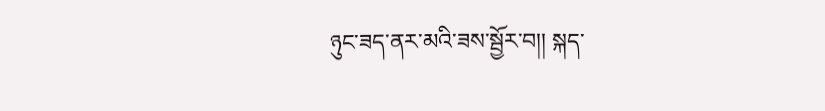ཉུང་ཟད་ནར་མའི་ཟས་སྦྱོར་བ།། སྐད་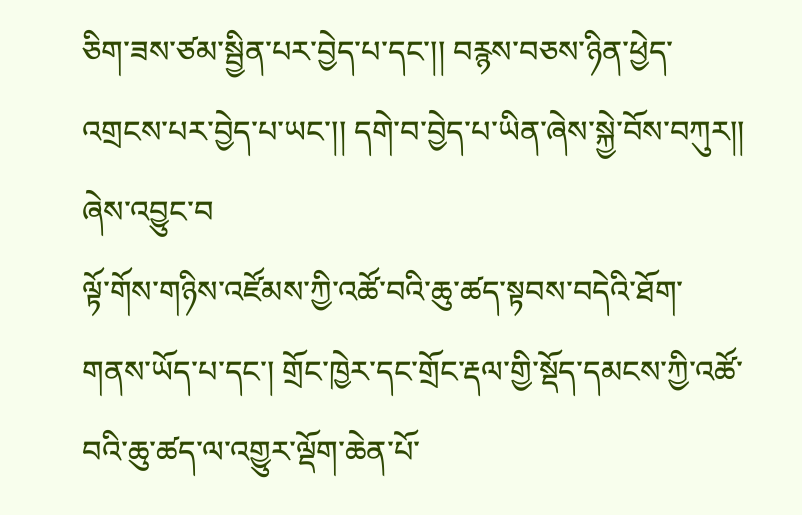ཅིག་ཟས་ཙམ་སྦྱིན་པར་བྱེད་པ་དང་།། བརྙས་བཅས་ཉིན་ཕྱེད་འགྲངས་པར་བྱེད་པ་ཡང་།། དགེ་བ་བྱེད་པ་ཡིན་ཞེས་སྐྱེ་བོས་བཀུར།། ཞེས་འབྱུང་བ
ལྟོ་གོས་གཉིས་འཛོམས་ཀྱི་འཚོ་བའི་ཆུ་ཚད་སྟབས་བདེའི་ཐོག་གནས་ཡོད་པ་དང་། གྲོང་ཁྱེར་དང་གྲོང་རྡལ་གྱི་སྡོད་དམངས་ཀྱི་འཚོ་བའི་ཆུ་ཚད་ལ་འགྱུར་ལྡོག་ཆེན་པོ་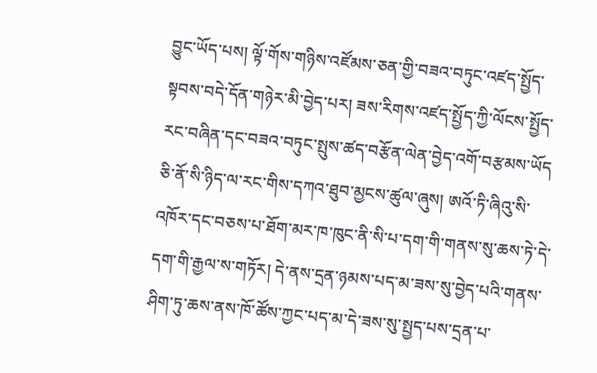བྱུང་ཡོད་པས། ལྟོ་གོས་གཉིས་འཛོམས་ཅན་གྱི་བཟའ་བཏུང་འཛད་སྤྱོད་སྟབས་བདེ་དོན་གཉེར་མི་བྱེད་པར། ཟས་རིགས་འཛད་སྤྱོད་ཀྱི་ལོངས་སྤྱོད་རང་བཞིན་དང་བཟའ་བཏུང་སྤུས་ཚད་བརྩོན་ལེན་བྱེད་འགོ་བརྩམས་ཡོད
ཅི་ནོ་སི་ཉིད་ལ་རང་གིས་དཀའ་ཐུབ་མྱངས་ཚུལ་ཞུས། ཨའོ་ཏི་ཞིའུ་སི་འཁོར་དང་བཅས་པ་ཐོག་མར་ཁ་ཁུང་ནི་སི་པ་དག་གི་གནས་སུ་ཆས་ཏེ་དེ་དག་གི་རྒྱལ་ས་གཏོར། དེ་ནས་དྲན་ཉམས་པད་མ་ཟས་སུ་བྱེད་པའི་གནས་ཤིག་ཏུ་ཆས་ནས་ཁོ་ཚོས་ཀྱང་པད་མ་དེ་ཟས་སུ་སྤྱད་པས་དྲན་པ་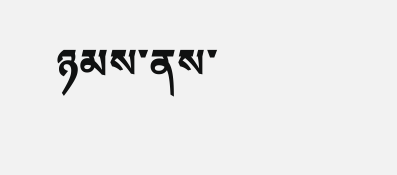ཉམས་ནས་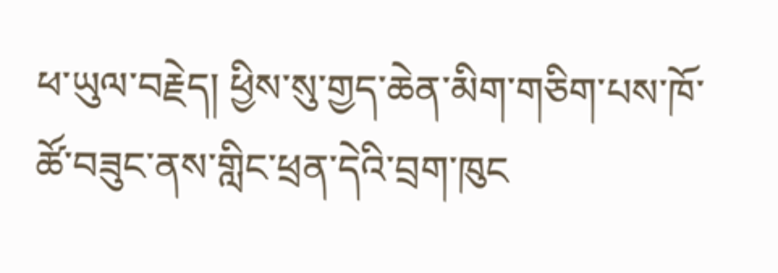ཕ་ཡུལ་བརྗེད། ཕྱིས་སུ་གྱད་ཆེན་མིག་གཅིག་པས་ཁོ་ཚོ་བཟུང་ནས་གླིང་ཕྲན་དེའི་བྲག་ཁུང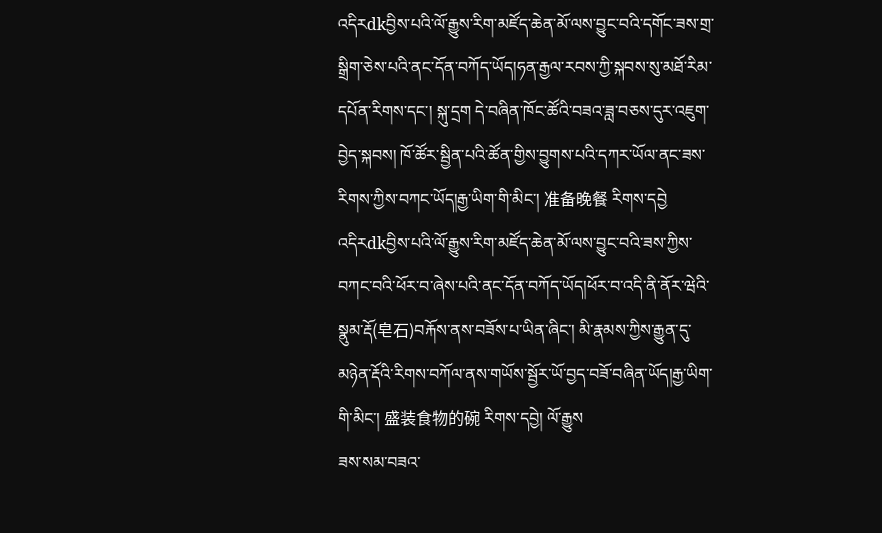འདིརdkབྱིས་པའི་ལོ་རྒྱུས་རིག་མཛོད་ཆེན་མོ་ལས་བྱུང་བའི་དགོང་ཟས་གྲ་སྒྲིག་ཅེས་པའི་ནང་དོན་བཀོད་ཡོད།ཧན་རྒྱལ་རབས་ཀྱི་སྐབས་སུ་མཐོ་རིམ་དཔོན་རིགས་དང་། སྐུ་དྲག དེ་བཞིན་ཁོང་ཚོའི་བཟའ་ཟླ་བཅས་དུར་འཇུག་བྱེད་སྐབས། ཁོ་ཚོར་སྦྱིན་པའི་ཚོན་གྱིས་བྱུགས་པའི་དཀར་ཡོལ་ནང་ཟས་རིགས་ཀྱིས་བཀང་ཡོད།རྒྱ་ཡིག་གི་མིང་། 准备晚餐 རིགས་དབྱེ
འདིརdkབྱིས་པའི་ལོ་རྒྱུས་རིག་མཛོད་ཆེན་མོ་ལས་བྱུང་བའི་ཟས་ཀྱིས་བཀང་བའི་ཕོར་བ་ཞེས་པའི་ནང་དོན་བཀོད་ཡོད།ཕོར་བ་འདི་ནི་ནོར་ཝེའི་སྣུམ་རྡོ(皂石)བརྐོས་ནས་བཟོས་པ་ཡིན་ཞིང་། མི་རྣམས་ཀྱིས་རྒྱུན་དུ་མཉེན་རྡོའི་རིགས་བཀོལ་ནས་གཡོས་སྦྱོར་ཡོ་བྱད་བཟོ་བཞིན་ཡོད།རྒྱ་ཡིག་གི་མིང་། 盛装食物的碗 རིགས་དབྱེ། ལོ་རྒྱུས
ཟས་སམ་བཟའ་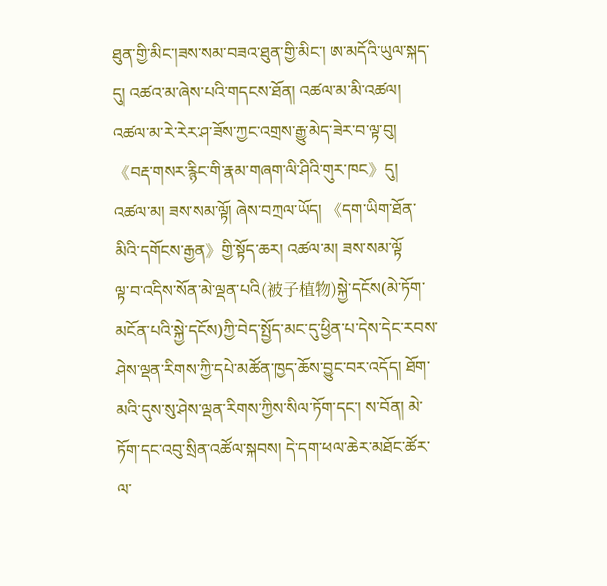ཐུན་གྱི་མིང་།ཟས་སམ་བཟའ་ཐུན་གྱི་མིང་། ཨ་མདོའི་ཡུལ་སྐད་དུ། འཚའ་མ་ཞེས་པའི་གདངས་ཐོན། འཚལ་མ་མི་འཚལ། འཚལ་མ་རེ་རེར་ཤ་ཟོས་ཀྱང་འགྲས་རྒྱུ་མེད་ཟེར་བ་ལྟ་བུ། 《བརྡ་གསར་རྙིང་གི་རྣམ་གཞག་ལི་ཤིའི་གུར་ཁང》དུ། འཚལ་མ། ཟས་སམ་ལྟོ། ཞེས་བཀྲལ་ཡོད། 《དག་ཡིག་ཐོན་མིའི་དགོངས་རྒྱན》གྱི་སྟོད་ཆར། འཚལ་མ། ཟས་སམ་ལྟོ
ལྟ་བ་འདིས་སོན་མེ་ལྡན་པའི(被子植物)སྐྱེ་དངོས(མེ་ཏོག་མངོན་པའི་སྐྱེ་དངོས)ཀྱི་བེད་སྤྱོད་མང་དུ་ཕྱིན་པ་དེས་དེང་རབས་ཤེས་ལྡན་རིགས་ཀྱི་དཔེ་མཚོན་ཁྱད་ཆོས་བྱུང་བར་འདོད། ཐོག་མའི་དུས་སུ་ཤེས་ལྡན་རིགས་ཀྱིས་སིལ་ཏོག་དང་། ས་བོན། མེ་ཏོག་དང་འབུ་སྲིན་འཚོལ་སྐབས། དེ་དག་ཕལ་ཆེར་མཐོང་ཚོར་ལ་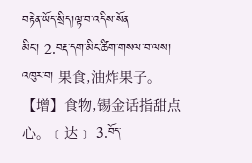བརྟེན་ཡོད་སྲིད།ལྟ་བ་འདིས་སོན
མིང་། 2.བརྡ་དག་མིང་ཚིག་གསལ་བ་ལས། འཁུར་བ། 果食,油炸果子。【增】食物,锡金话指甜点心。﹝达﹞ 3.བོད་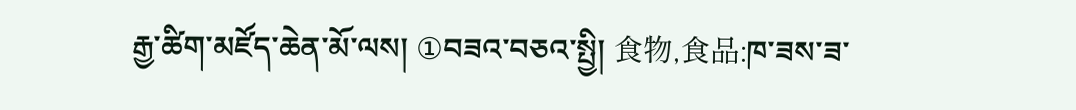རྒྱ་ཚིག་མཛོད་ཆེན་མོ་ལས། ①བཟའ་བཅའ་སྤྱི། 食物,食品:ཁ་ཟས་ཟ་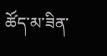ཚོད་མ་ཟིན་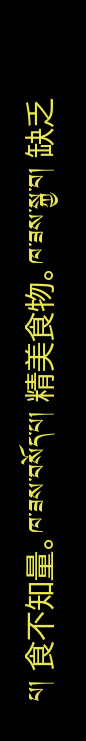པ། 食不知量。ཁ་ཟས་བསོད་པ། 精美食物。ཁ་ཟས་སྐྱ་བ། 缺乏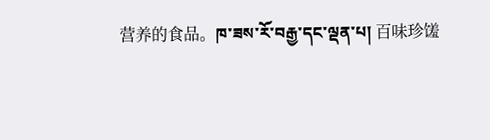营养的食品。ཁ་ཟས་རོ་བརྒྱ་དང་ལྡན་པ། 百味珍馐